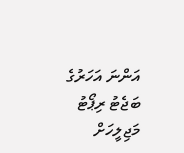އަންނަ އަހަރުގެ ބަޖެޓު ރިޕޯޓު މަޖިލީހަށް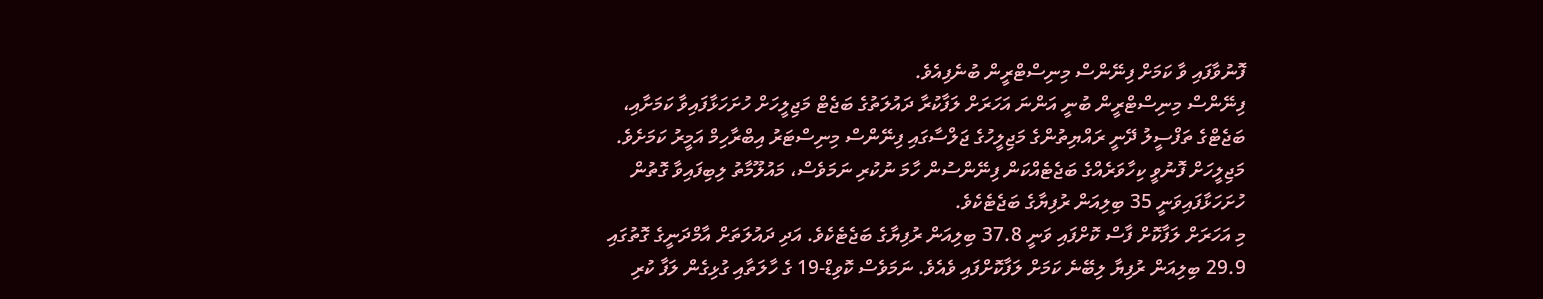ފޮނުވާފައި ވާ ކަމަށް ފިނޭންސް މިނިސްޓްރީން ބުނެފިއެވެ.
ފިނޭންސް މިނިސްޓްރީން ބުނީ އަންނަ އަހަރަށް ލަފާކުރާ ދައުލަތުގެ ބަޖެޓް މަޖިލީހަށް ހުށަހަޅާފައިވާ ކަމަށާއި، ބަޖެޓްގެ ތަފްސީލު ދޭނީ ރައްޔިތުންގެ މަޖިލީހުގެ ޖަލްސާގައި ފިނޭންސް މިނިސްޓަރު އިބްރާހިމް އަމީރު ކަމަށެވެ.
މަޖިލީހަށް ފޮނުވީ ކިހާވަރެއްގެ ބަޖެޓެއްކަން ފިނޭންސުން ހާމަ ނުކުރި ނަމަވެސް، މައުލޫމާތު ލިބިފައިވާ ގޮތުން ހުށަހަޅާފައިވަނީ 35 ބިލިއަން ރުފިޔާގެ ބަޖެޓެކެވެ.
މި އަހަރަށް ލަފާކޮށް ފާސް ކޮށްފައި ވަނީ 37.8 ބިލިއަން ރުފިޔާގެ ބަޖެޓެކެވެ. އަދި ދައުލަތަށް އާމްދަނީގެ ގޮތުގައި 29.9 ބިލިއަން ރުފިޔާ ލިބޭނެ ކަމަށް ލަފާކޮށްފައި ވެއެވެ. ނަމަވެސް ކޮވިޑް-19 ގެ ހާލަތާއި ގުޅިގެން ލަފާ ކުރި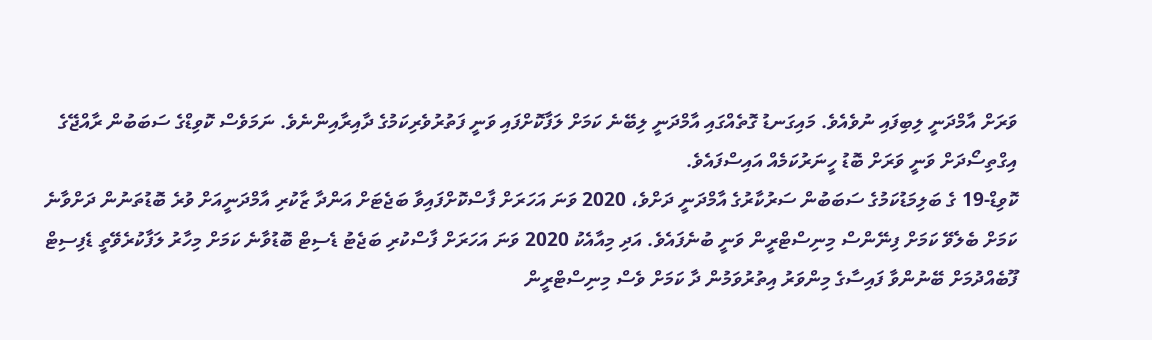ވަރަށް އާމްދަނީ ލިބިފައި ނުވެއެވެ. މައިގަނޑު ގޮތެއްގައި އާމްދަނީ ލިބޭނެ ކަމަށް ލަފާކޮށްފައި ވަނީ ފަތުރުވެރިކަމުގެ ދާއިރާއިންނެވެ. ނަމަވެސް ކޮވިޑްގެ ސަބަބުން ރާއްޖޭގެ އިގްތިސޯދަށް ވަނީ ވަރަށް ބޮޑު ހީނަރުކަމެއް އައިސްފައެވެ.
ކޮވިޑް-19 ގެ ބަލިމަޑުކަމުގެ ސަބަބުން ސަރުކާރުގެ އާމްދަނީ ދަށްވެ، 2020 ވަނަ އަހަރަށް ފާސްކޮށްފައިވާ ބަޖެޓަށް އަންދާ ޒާކުރި އާމްދަނީއަށް ވުރެ ބޮޑުތަނުން ދަށްވާނެ ކަމަށް ބެލެވޭ ކަމަށް ފިނޭންސް މިނިސްޓްރީން ވަނީ ބުނެފައެވެ. އަދި މިއާއެކު 2020 ވަނަ އަހަރަށް ފާސްކުރި ބަޖެޓު ޑެސިޓް ބޮޑުވާނެ ކަމަށް މިހާރު ލަފާކުރެވޭތީ ޑެފިސިޓް ފޫބެއްދުމަށް ބޭނުންވާ ފައިސާގެ މިންވަރު އިތުރުވަމުން ދާ ކަމަށް ވެސް މިނިސްޓްރީން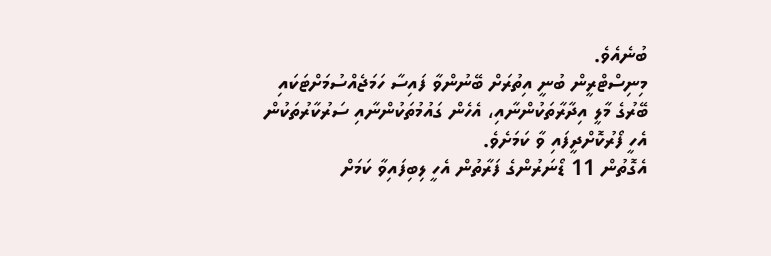ބުނެއެވެ.
މިނިސްޓްރީން ބުނީ އިތުރަށް ބޭނުންވާ ފައިސާ ހަމަޖެއްސުމަށްޓަކައި ބޭރުގެ މާލީ އިދާރާތަކުންނާއި، އެހެން ގައުމުތަކުންނާއި ސަރުކާރުތަކުން އެހީ ފޯރުކޮށްދީފައި ވާ ކަމަށެވެ.
އެގޮތުން 11 ޑޯނަރުންގެ ފަރާތުން އެހީ ލިބިފައިވާ ކަމަށް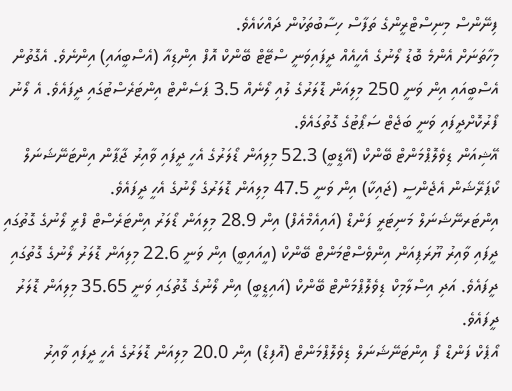ފިނޭންސް މިނިސްޓްރީންގެ ތަފާސް ހިސާބުތަކުން ދައްކައެވެ.
މިހާތަނަށް އެންމެ ބޮޑު ލޯނުގެ އެހީއެއް ދީފައިވަނީ ސްޓޭޓް ބޭންކް އޮފް އިންޑިއާ (އެސްބީއައި) އިންނެވެ. އެގޮތުން އެސްބީއައި އިން ވަނީ 250 މިލިއަން ޑޮލަރުގެ ލުއި ލޯނެއް 3.5 ޕަސެންޓް އިންޓަރެސްޓުގައި ދީފައެވެ. އެ ލޯނު ފޯރުކޮށްދީފައި ވަނީ ބަޖެޓް ސަޕޯޓުގެ ގޮތުގައެވެ.
އޭޝިއަން ޑިވެލޮޕްމަންޓް ބޭންކް (އޭޑީބީ) 52.3 މިލިއަން ޑޯލަރުގެ އެހީ ދީފައި ވާއިރު ޖާޕާން އިންޓަނޭޝަނަލް ކޯޕަރޭޝަން އެޖެންސީ (ޖައިކާ) އިން ވަނީ 47.5 މިލިއަން ޑޮލަރުގެ ލޯނުގެ އެހީ ދީފައެވެ.
އިންޓަރނޭޝަނަލް މަނިޓަރީ ފަންޑް (އައިއެމްއެފް) އިން 28.9 މިލިއަން ޑޯލަރު އިންޓަރެސްޓް ފްރީ ލޯނުގެ ގޮތުގައި ދީފައި ވާއިރު ޔޫރަޕިއަން އިންވެސްޓްމަންޓް ބޭންކް (އީއައިބީ) އިން ވަނީ 22.6 މިލިއަން ޑޮލަރު ލޯނުގެ ގޮތުގައި ދީފައެވެ. އަދި އިސްލާމިކް ޑިވެލޮޕްމަންޓް ބޭންކް (އައިޑީބީ) އިން ލޯނުގެ ގޮތުގައި ވަނީ 35.65 މިލިއަން ޑޮލަރު ދީފައެވެ.
އޯޕެކް ފަންޑް ފޯ އިންޓަނޭޝަނަލް ޑިވެލޮޕްމަންޓް (އޮފިޑް) އިން 20.0 މިލިއަން ޑޮލަރުގެ އެހީ ދީފައި ވާއިރު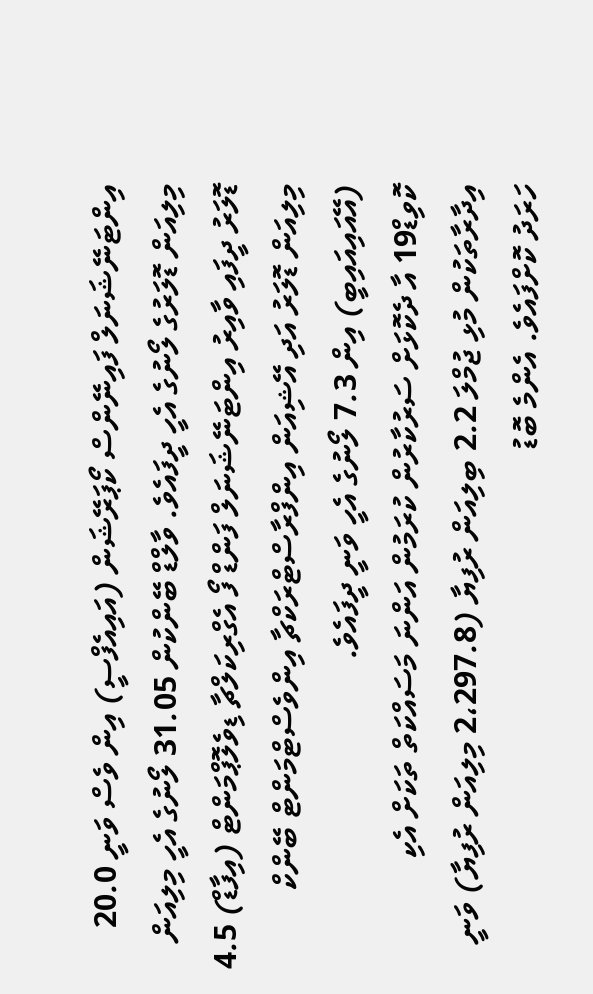އިންޓަނޭޝަނަލް ފައިނޭންސް ކޯޕަރޭޝަން (އައިއެފްސީ) އިން ވެސް ވަނީ 20.0 މިލިއަން ޑޮލަރުގެ ލޯނުގެ އެހީ ދީފައެވެ. ވާލްޑް ބޭންކުން 31.05 ލޯނުގެ އެހީ މިލިއަން ޑޮލަރު ދީފައި ވާއިރު އިންޓަނޭޝަނަލް ފަންޑް ފޯ އެގްރިކަލްޗާ ޑިވެލޮޕްމަންޓް (އިފާޑް) 4.5 މިލިއަން ޑޮލަރު އަދި އޭޝިއަން އިންފްރާސްޓްރަކްޗާ އިންވެސްޓްމަންޓް ބޭންކް (އޭއައިއައިބީ) އިން 7.3 ލޯނުގެ އެހީ ވަނީ ދީފައެވެ.
ކޮވިޑް19 އާ ދެކޮޅަށް ސަރުކާރުން ކުރަމުން އަންނަ މަސައްކަތް ތަކަށް އެކި އިދާރާތަކުން މުޅި ޖުމްލަ 2.2 ބިލިއަން ރުފިޔާ (2،297.8 މިލިއަން ރުފިޔާ) ވަނީ ހަރަދު ކޮށްފައެވެ. އެންމެ ބޮޑު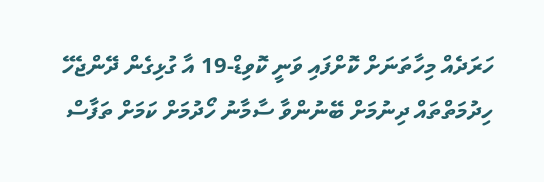ހަރަދެއް މިހާތަނަށް ކޮށްފައި ވަނީ ކޮވިޑް-19 އާ ގުޅިގެން ދޭންޖެހޭ ހިދުމަތްތައް ދިނުމަށް ބޭނުންވާ ސާމާނު ހޯދުމަށް ކަމަށް ތަފާސް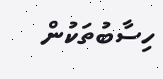ހިސާބުތަކުން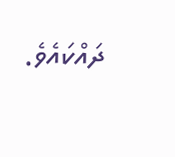ދައްކައެވެ.